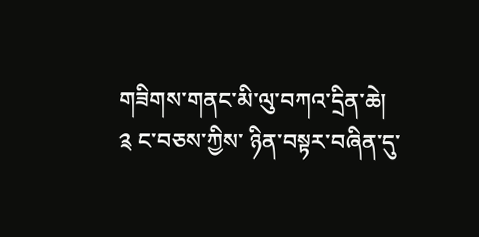གཟིགས་གནང་མི་ལུ་བཀའ་དྲིན་ཆེ།
༉ ང་བཅས་ཀྱིས་ ཉིན་བསྟར་བཞིན་དུ་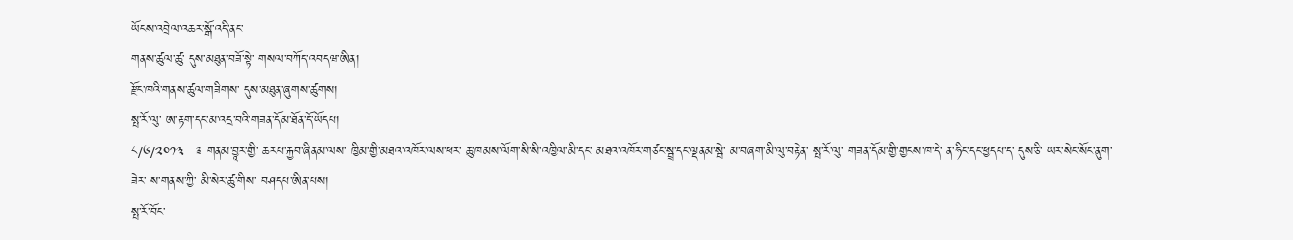ཡོངས་འབྲེལ་འཆར་སྒོ་འདི་ནང་
གནས་ཚུལ་ཚུ་ དུས་མཐུན་བཟོ་སྟེ་ གསལ་བཀོད་འབདཝ་ཨིན།
རྫོང་ཁའི་གནས་ཚུལ་གཟིགས་ དུས་མཐུན་ཞུགས་ཚུགས།
སྤ་རོ་ལུ་ ཨ་རྟག་དང་མ་འདྲ་བའི་གཟན་དོམ་ཐོན་དོ་ཡོདཔ།
༨/༦/༢༠༡༣   ༉ གནམ་བྱཱར་གྱི་ ཆརཔ་རྐྱབ་ཞིནམ་ལས་ ཁྱིམ་གྱི་མཐའ་འཁོར་ལས་ཕར་ ཆུ་ཁམས་ལོག་སི་སི་འཁྱིལ་མི་དང་ མཐའ་འཁོར་གཙང་སྦྲ་དང་ལྡནམ་སྦེ་ མ་བཞག་མི་ལུ་བརྟེན་ སྤ་རོ་ལུ་ གཟན་དོམ་གྱི་གྱངས་ཁ་དེ་ ན་ཧིང་དང་ཕྱདཔ་ད་ དུས་ཅི་ ཡར་སེང་སོང་ནུག་ཟེར་ ས་གནས་ཀྱི་ མི་སེར་ཚུ་གིས་ བཤདཔ་ཨིན་པས།
སྤ་རོ་བོང་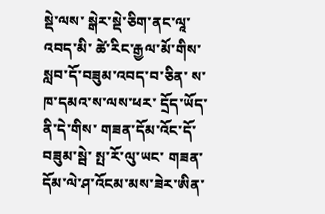སྡེ་ལས་ སྒེར་སྡེ་ཅིག་ནང་ལཱ་འབད་མི་ ཚེ་རིང་རྒྱལ་མོ་གིས་ སླབ་དོ་བཟུམ་འབད་བ་ཅིན་ ས་ཁ་དམའ་ས་ལས་ཕར་ དྲོད་ཡོད་ནི་དེ་གིས་ གཟན་དོམ་འོང་དོ་བཟུམ་སྦེ་ སྤ་རོ་ལུ་ཡང་ གཟན་དོམ་ལེ་ཤ་འོངམ་མས་ཟེར་ཨིན་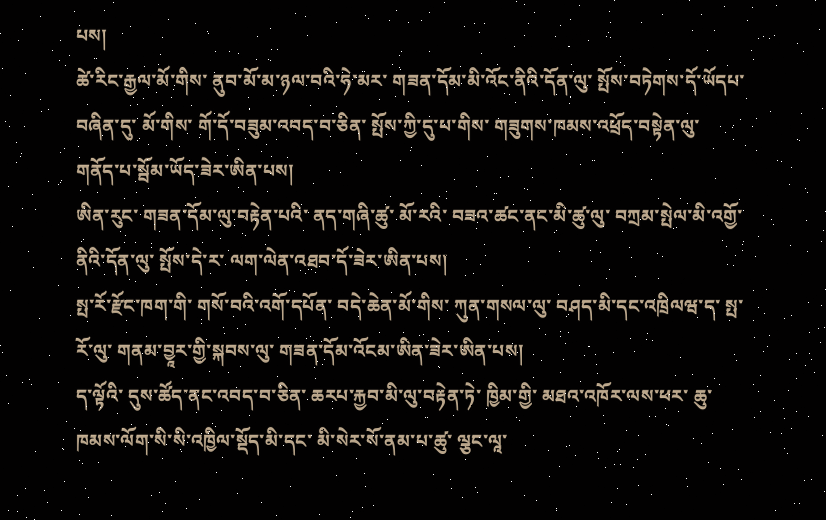པས།
ཚེ་རིང་རྒྱལ་མོ་གིས་ ནུབ་མོ་མ་ཉལ་བའི་ཧེ་མར་ གཟན་དོམ་མི་འོང་ནིའི་དོན་ལུ་ སྤོས་བཏེགས་དོ་ཡོདཔ་བཞིན་དུ་ མོ་གིས་ གོ་དོ་བཟུམ་འབད་བ་ཅིན་ སྤོས་ཀྱི་དུ་པ་གིས་ གཟུགས་ཁམས་འཕྲོད་བསྟེན་ལུ་ གནོད་པ་སྦོམ་ཡོད་ཟེར་ཨིན་པས།
ཨིན་རུང་ གཟན་དོམ་ལུ་བརྟེན་པའི་ ནད་གཞི་ཚུ་ མོ་རའི་ བཟའ་ཚང་ནང་མི་ཚུ་ལུ་ བཀྲམ་སྤེལ་མི་འགྱོ་ནིའི་དོན་ལུ་ སྤོས་དེ་ར་ ལག་ལེན་འཐབ་དོ་ཟེར་ཨིན་པས།
སྤ་རོ་རྫོང་ཁག་གི་ གསོ་བའི་འགོ་དཔོན་ བདེ་ཆེན་མོ་གིས་ ཀུན་གསལ་ལུ་ བཤད་མི་དང་འཁྲིལཝ་ད་ སྤ་རོ་ལུ་ གནམ་བྱཱར་གྱི་སྐབས་ལུ་ གཟན་དོམ་འོངམ་ཨིན་ཟེར་ཨིན་པས།
ད་ལྟོའི་ དུས་ཚོད་ནང་འབད་བ་ཅིན་ ཆརཔ་རྐྱབ་མི་ལུ་བརྟེན་ཏེ་ ཁྱིམ་གྱི་ མཐའ་འཁོར་ལས་ཕར་ ཆུ་ཁམས་ལོག་སི་སི་འཁྱིལ་སྡོད་མི་དང་ མི་སེར་སོ་ནམ་པ་ཚུ་ ལྕང་ལཱ་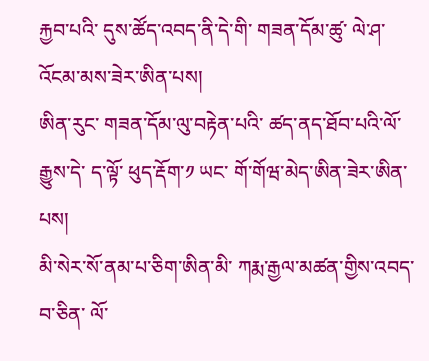རྐྱབ་པའི་ དུས་ཚོད་འབད་ནི་དེ་གི་ གཟན་དོམ་ཚུ་ ལེ་ཤ་འོངམ་མས་ཟེར་ཨིན་པས།
ཨིན་རུང་ གཟན་དོམ་ལུ་བརྟེན་པའི་ ཚད་ནད་ཐོབ་པའི་ལོ་རྒྱུས་དེ་ ད་ལྟོ་ ཕུད་རྡོག་༡ ཡང་ གོ་གོཝ་མེད་ཨིན་ཟེར་ཨིན་པས།
མི་སེར་སོ་ནམ་པ་ཅིག་ཨིན་མི་ ཀརྨ་རྒྱལ་མཚན་གྱིས་འབད་བ་ཅིན་ ལོ་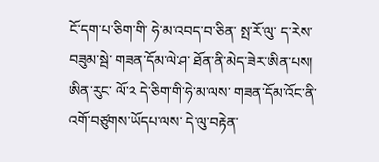ངོ་དག་པ་ཅིག་གི་ ཧེ་མ་འབད་བ་ཅིན་ སྤ་རོ་ལུ་ ད་རེས་བཟུམ་སྦེ་ གཟན་དོམ་ལེ་ཤ་ ཐོན་ནི་མེད་ཟེར་ཨིན་པས།
ཨིན་རུང་ ལོ་༢ དེ་ཅིག་གི་ཧེ་མ་ལས་ གཟན་དོམ་འོང་ནི་ འགོ་བཙུགས་ཡོདཔ་ལས་ དེ་ལུ་བརྟེན་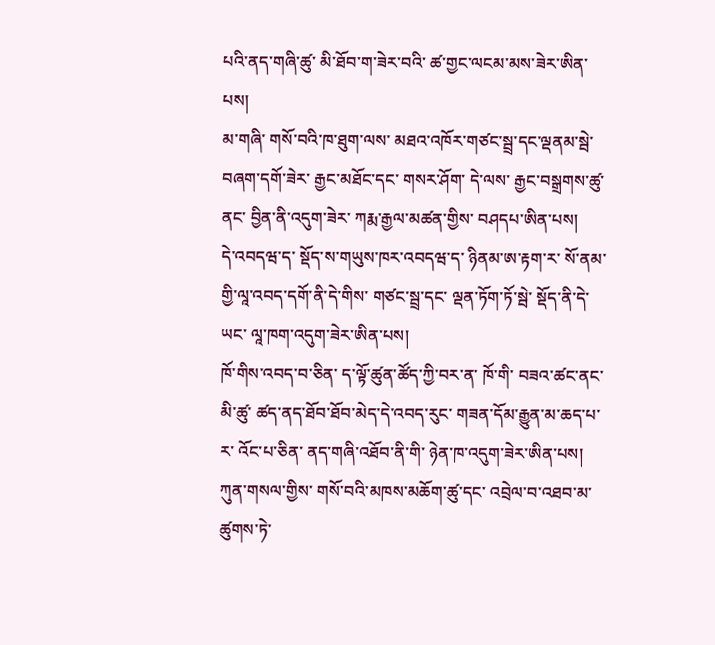པའི་ནད་གཞི་ཚུ་ མི་ཐོབ་ག་ཟེར་བའི་ ཚ་གྱང་ལངམ་མས་ཟེར་ཨིན་པས།
མ་གཞི་ གསོ་བའི་ཁ་ཐུག་ལས་ མཐའ་འཁོར་གཙང་སྦྲ་དང་ལྡནམ་སྦེ་ བཞག་དགོ་ཟེར་ རྒྱང་མཐོང་དང་ གསར་ཤོག་ དེ་ལས་ རྒྱང་བསྒྲགས་ཚུ་ནང་ བྱིན་ནི་འདུག་ཟེར་ ཀརྨ་རྒྱལ་མཚན་གྱིས་ བཤདཔ་ཨིན་པས།
དེ་འབདཝ་ད་ སྡོད་ས་གཡུས་ཁར་འབདཝ་ད་ ཉིནམ་ཨ་རྟག་ར་ སོ་ནམ་གྱི་ལཱ་འབད་དགོ་ནི་དེ་གིས་ གཙང་སྦྲ་དང་ ལྡན་ཏོག་ཏོ་སྦེ་ སྡོད་ནི་དེ་ཡང་ ལཱ་ཁག་འདུག་ཟེར་ཨིན་པས།
ཁོ་གིས་འབད་བ་ཅིན་ ད་ལྟོ་ཚུན་ཚོད་ཀྱི་བར་ན་ ཁོ་གི་ བཟའ་ཚང་ནང་མི་ཚུ་ ཚད་ནད་ཐོབ་ཐོབ་མེད་དེ་འབད་རུང་ གཟན་དོམ་རྒྱུན་མ་ཆད་པ་ར་ འོང་པ་ཅིན་ ནད་གཞི་འཐོབ་ནི་གི་ ཉེན་ཁ་འདུག་ཟེར་ཨིན་པས།
ཀུན་གསལ་གྱིས་ གསོ་བའི་མཁས་མཆོག་ཚུ་དང་ འབྲེལ་བ་འཐབ་མ་ཚུགས་ཏེ་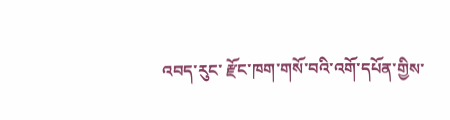འབད་རུང་ རྫོང་ཁག་གསོ་བའི་འགོ་དཔོན་གྱིས་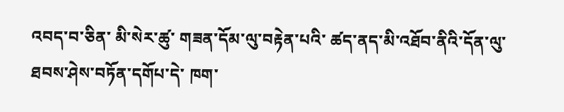འབད་བ་ཅིན་ མི་སེར་ཚུ་ གཟན་དོམ་ལུ་བརྟེན་པའི་ ཚད་ནད་མི་འཐོབ་ནིའི་དོན་ལུ་ ཐབས་ཤེས་བཏོན་དགོཔ་དེ་ ཁག་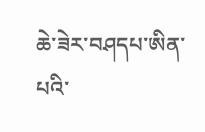ཆེ་ཟེར་བཤདཔ་ཨིན་པའི་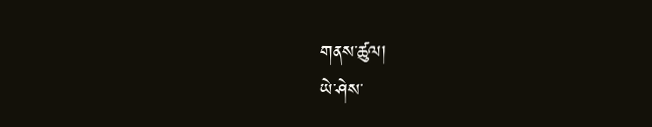གནས་ཚུལ།
ཡེ་ཤེས་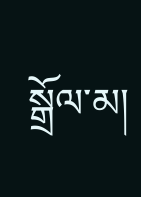སྒྲོལ་མ།